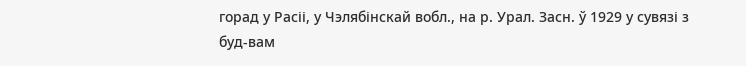горад у Расіі, у Чэлябінскай вобл., на р. Урал. Засн. ў 1929 у сувязі з буд-вам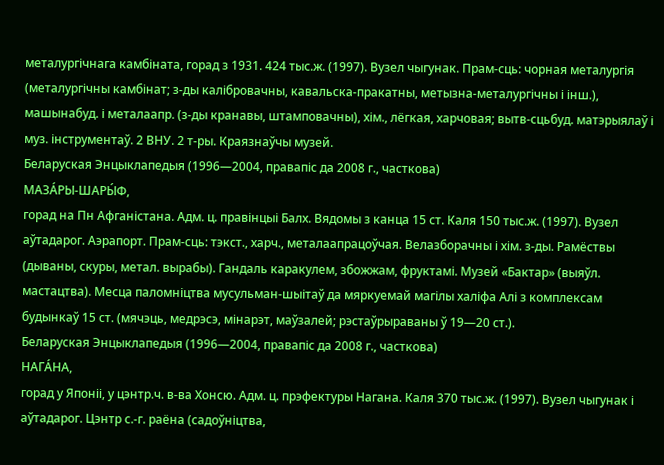металургічнага камбіната, горад з 1931. 424 тыс.ж. (1997). Вузел чыгунак. Прам-сць: чорная металургія (металургічны камбінат; з-ды калібровачны, кавальска-пракатны, метызна-металургічны і інш.), машынабуд. і металаапр. (з-ды кранавы, штамповачны), хім., лёгкая, харчовая; вытв-сцьбуд. матэрыялаў і муз. інструментаў. 2 ВНУ. 2 т-ры. Краязнаўчы музей.
Беларуская Энцыклапедыя (1996—2004, правапіс да 2008 г., часткова)
МАЗА́РЫ-ШАРЫ́Ф,
горад на Пн Афганістана. Адм. ц. правінцыі Балх. Вядомы з канца 15 ст. Каля 150 тыс.ж. (1997). Вузел аўтадарог. Аэрапорт. Прам-сць: тэкст., харч., металаапрацоўчая. Велазборачны і хім. з-ды. Рамёствы (дываны, скуры, метал. вырабы). Гандаль каракулем, збожжам, фруктамі. Музей «Бактар» (выяўл. мастацтва). Месца паломніцтва мусульман-шыітаў да мяркуемай магілы халіфа Алі з комплексам будынкаў 15 ст. (мячэць, медрэсэ, мінарэт, маўзалей; рэстаўрыраваны ў 19—20 ст.).
Беларуская Энцыклапедыя (1996—2004, правапіс да 2008 г., часткова)
НАГА́НА,
горад у Японіі, у цэнтр.ч. в-ва Хонсю. Адм. ц. прэфектуры Нагана. Каля 370 тыс.ж. (1997). Вузел чыгунак і аўтадарог. Цэнтр с.-г. раёна (садоўніцтва,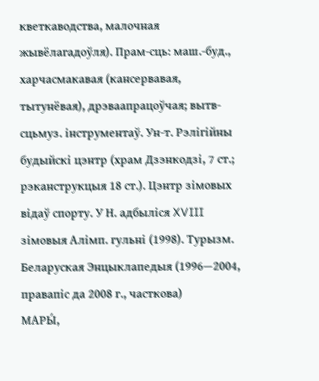кветкаводства, малочная жывёлагадоўля). Прам-сць: маш.-буд., харчасмакавая (кансервавая, тытунёвая), дрэваапрацоўчая; вытв-сцьмуз. інструментаў. Ун-т. Рэлігійны будыйскі цэнтр (храм Дзэнкодзі, 7 ст.; рэканструкцыя 18 ст.). Цэнтр зімовых відаў спорту. У Н. адбыліся XVIII зімовыя Алімп. гульні (1998). Турызм.
Беларуская Энцыклапедыя (1996—2004, правапіс да 2008 г., часткова)
МАРЫ́,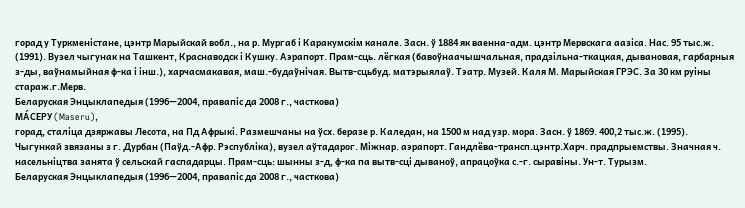горад у Туркменістане, цэнтр Марыйскай вобл., на р. Мургаб і Каракумскім канале. Засн. ў 1884 як ваенна-адм. цэнтр Мервскага аазіса. Нас. 95 тыс.ж. (1991). Вузел чыгунак на Ташкент, Краснаводск і Кушку. Аэрапорт. Прам-сць. лёгкая (бавоўнаачышчальная, прадзільна-ткацкая, дывановая, гарбарныя з-ды, ваўнамыйная ф-ка і інш.), харчасмакавая, маш.-будаўнічая. Вытв-сцьбуд. матэрыялаў. Тэатр. Музей. Каля М. Марыйская ГРЭС. За 30 км руіны стараж.г.Мерв.
Беларуская Энцыклапедыя (1996—2004, правапіс да 2008 г., часткова)
МА́СЕРУ (Maseru),
горад, сталіца дзяржавы Лесота, на Пд Афрыкі. Размешчаны на ўсх. беразе р. Каледан, на 1500 м над узр. мора. Засн. ў 1869. 400,2 тыс.ж. (1995). Чыгункай звязаны з г. Дурбан (Паўд.-Афр. Рэспубліка), вузел аўтадарог. Міжнар. аэрапорт. Гандлёва-трансп.цэнтр.Харч. прадпрыемствы. Значная ч. насельніцтва занята ў сельскай гаспадарцы. Прам-сць: шынны з-д, ф-ка па вытв-сці дываноў, апрацоўка с.-г. сыравіны. Ун-т. Турызм.
Беларуская Энцыклапедыя (1996—2004, правапіс да 2008 г., часткова)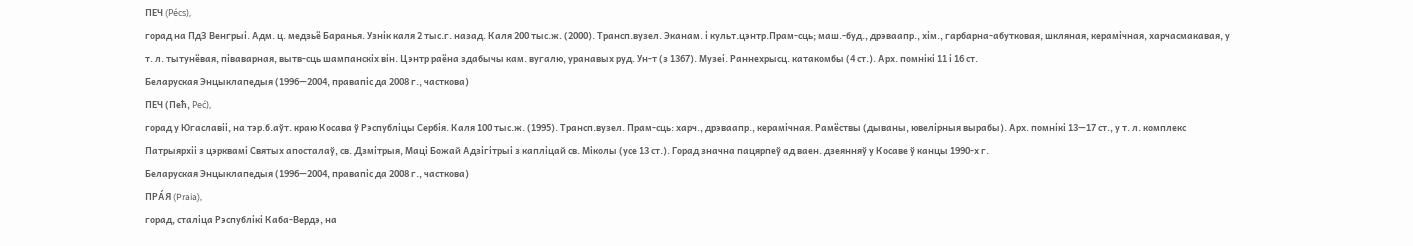ПЕЧ (Pécs),
горад на ПдЗ Венгрыі. Адм. ц. медзьё Баранья. Узнік каля 2 тыс.г. назад. Каля 200 тыс.ж. (2000). Трансп.вузел. Эканам. і культ.цэнтр.Прам-сць; маш.-буд., дрэваапр., хім., гарбарна-абутковая, шкляная, керамічная, харчасмакавая, у т. л. тытунёвая, піваварная, вытв-сць шампанскіх він. Цэнтр раёна здабычы кам. вугалю, уранавых руд. Ун-т (з 1367). Музеі. Раннехрысц. катакомбы (4 ст.). Арх. помнікі 11 і 16 ст.
Беларуская Энцыклапедыя (1996—2004, правапіс да 2008 г., часткова)
ПЕЧ (Пећ, Peć),
горад у Югаславіі, на тэр.б.аўт. краю Косава ў Рэспубліцы Сербія. Каля 100 тыс.ж. (1995). Трансп.вузел. Прам-сць: харч., дрэваапр., керамічная. Рамёствы (дываны, ювелірныя вырабы). Арх. помнікі 13—17 ст., у т. л. комплекс Патрыярхіі з цэрквамі Святых апосталаў, св. Дзмітрыя, Маці Божай Адзігітрыі з капліцай св. Міколы (усе 13 ст.). Горад значна пацярпеў ад ваен. дзеянняў у Косаве ў канцы 1990-х г.
Беларуская Энцыклапедыя (1996—2004, правапіс да 2008 г., часткова)
ПРА́Я (Praia),
горад, сталіца Рэспублікі Каба-Вердэ, на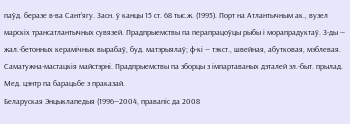паўд. беразе в-ва Сант’ягу. Засн. ў канцы 15 ст. 68 тыс.ж. (1995). Порт на Атлантычным ак., вузел марскіх трансатлантычных сувязей. Прадпрыемствы па перапрацоўцы рыбы і морапрадуктаў. З-ды — жал.-бетонных керамічных вырабаў, буд. матэрыялаў; ф-кі — тэкст., швейная, абутковая, мэблевая. Саматужна-мастацкія майстэрні. Прадпрыемствы па зборцы з імпартаваных дэталей эл.-быт. прылад. Мед. цэнтр па барацьбе з праказай.
Беларуская Энцыклапедыя (1996—2004, правапіс да 2008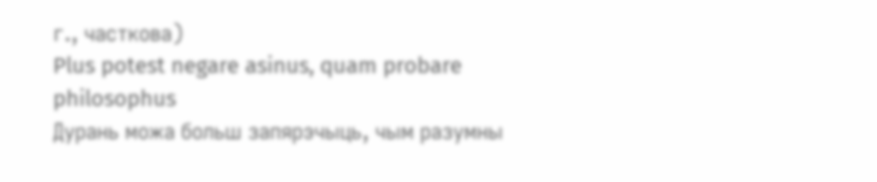г., часткова)
Plus potest negare asinus, quam probare philosophus
Дурань можа больш запярэчыць, чым разумны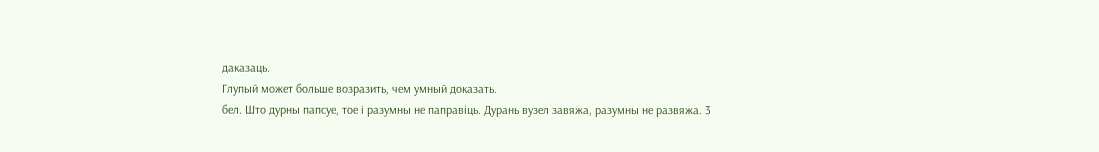даказаць.
Глупый может больше возразить, чем умный доказать.
бел. Што дурны папсуе, тое і разумны не паправіць. Дурань вузел завяжа, разумны не развяжа. 3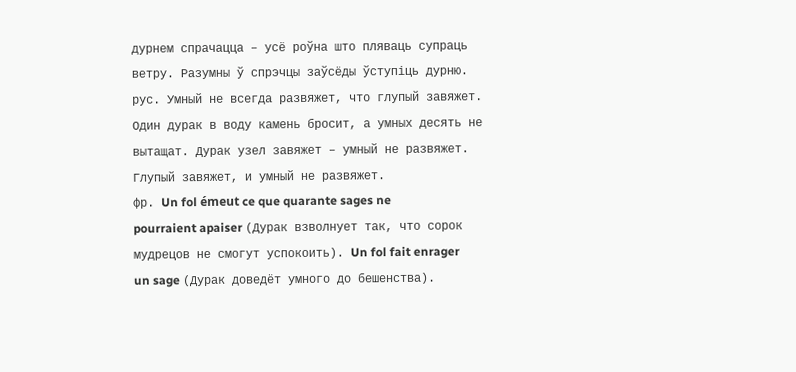дурнем спрачацца ‒ усё роўна што пляваць супраць ветру. Разумны ў спрэчцы заўсёды ўступіць дурню.
рус. Умный не всегда развяжет, что глупый завяжет. Один дурак в воду камень бросит, а умных десять не вытащат. Дурак узел завяжет ‒ умный не развяжет. Глупый завяжет, и умный не развяжет.
фр. Un fol émeut ce que quarante sages ne pourraient apaiser (Дурак взволнует так, что сорок мудрецов не смогут успокоить). Un fol fait enrager un sage (Дурак доведёт умного до бешенства).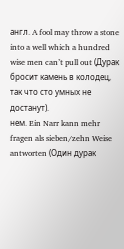англ. A fool may throw a stone into a well which a hundred wise men can’t pull out (Дурак бросит камень в колодец, так что сто умных не достанут).
нем. Ein Narr kann mehr fragen als sieben/zehn Weise antworten (Один дурак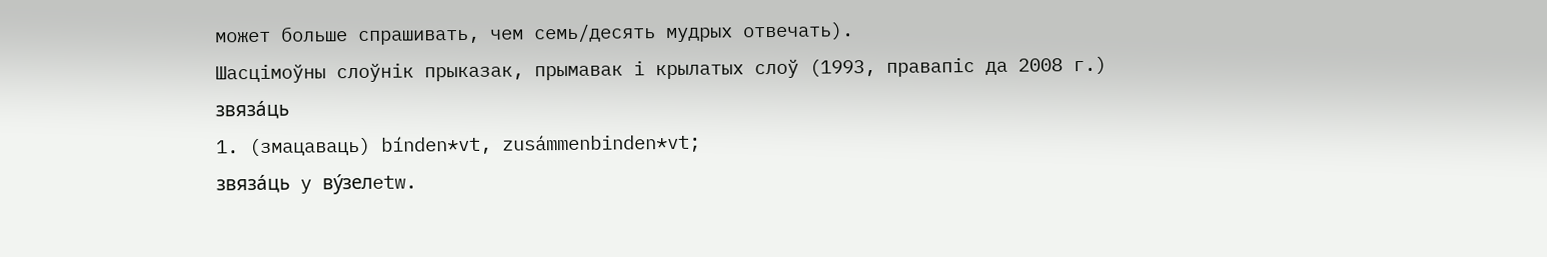может больше спрашивать, чем семь/десять мудрых отвечать).
Шасцімоўны слоўнік прыказак, прымавак і крылатых слоў (1993, правапіс да 2008 г.)
звяза́ць
1. (змацаваць) bínden*vt, zusámmenbinden*vt;
звяза́ць у ву́зелetw.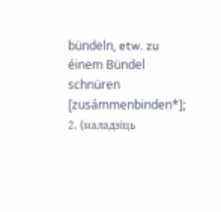bündeln, etw. zu éinem Bündel schnüren [zusámmenbinden*];
2. (наладзіць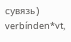сувязь) verbínden*vt,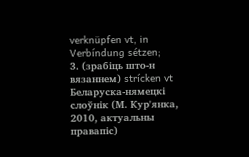verknüpfen vt, in Verbíndung sétzen;
3. (зрабіць што-н вязаннем) strícken vt
Беларуска-нямецкі слоўнік (М. Кур'янка, 2010, актуальны правапіс)